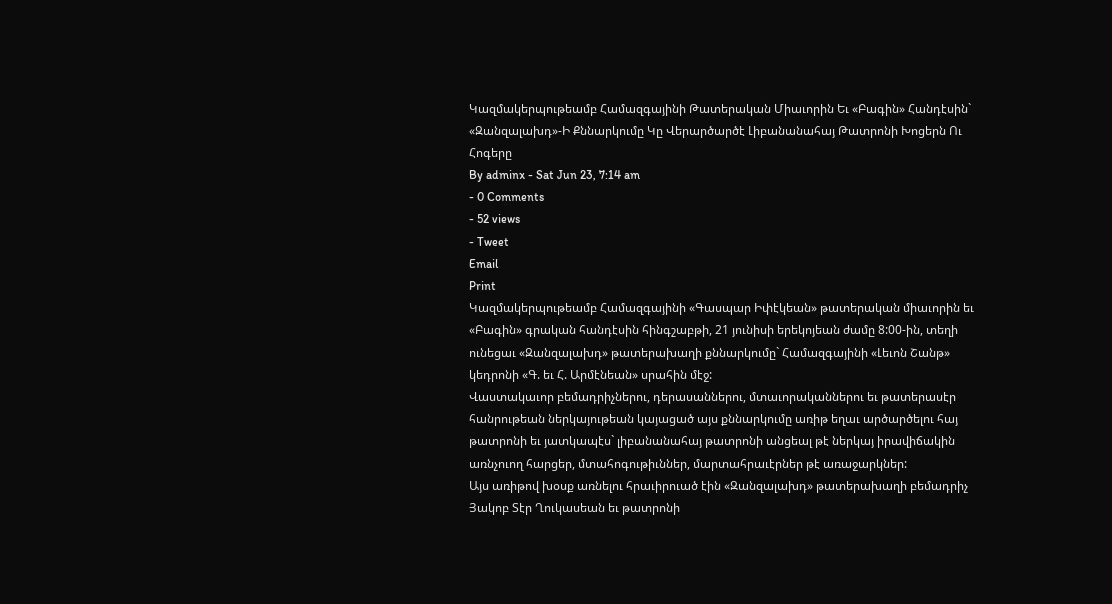Կազմակերպութեամբ Համազգայինի Թատերական Միաւորին Եւ «Բագին» Հանդէսին` «Զանզալախդ»-Ի Քննարկումը Կը Վերարծարծէ Լիբանանահայ Թատրոնի Խոցերն Ու Հոգերը
By adminx - Sat Jun 23, 7:14 am
- 0 Comments
- 52 views
- Tweet
Email
Print
Կազմակերպութեամբ Համազգայինի «Գասպար Իփէկեան» թատերական միաւորին եւ «Բագին» գրական հանդէսին հինգշաբթի, 21 յունիսի երեկոյեան ժամը 8:00-ին, տեղի ունեցաւ «Զանզալախդ» թատերախաղի քննարկումը` Համազգայինի «Լեւոն Շանթ» կեդրոնի «Գ. եւ Հ. Արմէնեան» սրահին մէջ:
Վաստակաւոր բեմադրիչներու, դերասաններու, մտաւորականներու եւ թատերասէր հանրութեան ներկայութեան կայացած այս քննարկումը առիթ եղաւ արծարծելու հայ թատրոնի եւ յատկապէս` լիբանանահայ թատրոնի անցեալ թէ ներկայ իրավիճակին առնչուող հարցեր, մտահոգութիւններ, մարտահրաւէրներ թէ առաջարկներ:
Այս առիթով խօսք առնելու հրաւիրուած էին «Զանզալախդ» թատերախաղի բեմադրիչ Յակոբ Տէր Ղուկասեան եւ թատրոնի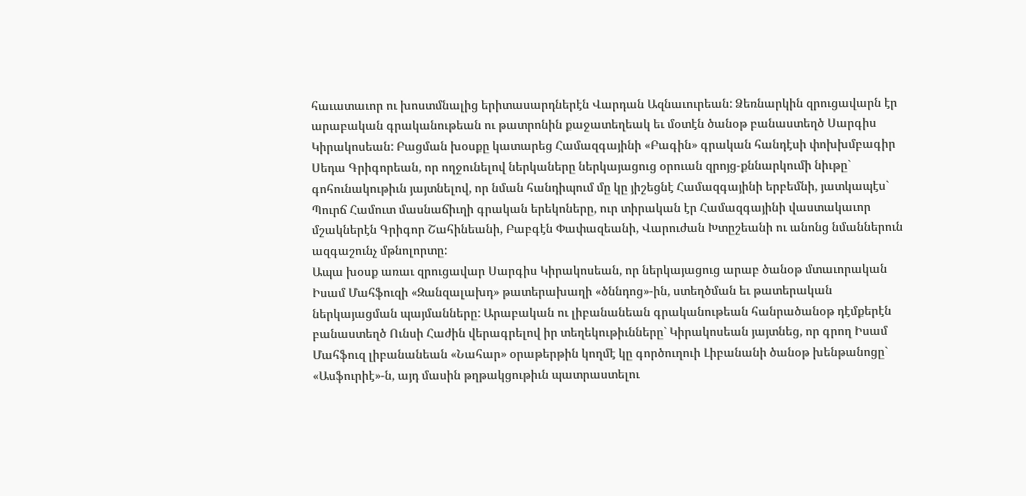հաւատաւոր ու խոստմնալից երիտասարդներէն Վարդան Ազնաւուրեան: Ձեռնարկին զրուցավարն էր արաբական գրականութեան ու թատրոնին քաջատեղեակ եւ մօտէն ծանօթ բանաստեղծ Սարգիս Կիրակոսեան: Բացման խօսքը կատարեց Համազգայինի «Բագին» գրական հանդէսի փոխխմբագիր Սեդա Գրիգորեան, որ ողջունելով ներկաները ներկայացուց օրուան զրոյց-քննարկումի նիւթը` գոհունակութիւն յայտնելով, որ նման հանդիպում մը կը յիշեցնէ Համազգայինի երբեմնի, յատկապէս` Պուրճ Համուտ մասնաճիւղի գրական երեկոները, ուր տիրական էր Համազգայինի վաստակաւոր մշակներէն Գրիգոր Շահինեանի, Բաբգէն Փափազեանի, Վարուժան Խտըշեանի ու անոնց նմաններուն ազգաշունչ մթնոլորտը:
Ապա խօսք առաւ զրուցավար Սարգիս Կիրակոսեան, որ ներկայացուց արաբ ծանօթ մտաւորական Իսամ Մահֆուզի «Զանզալախդ» թատերախաղի «ծննդոց»-ին, ստեղծման եւ թատերական ներկայացման պայմանները: Արաբական ու լիբանանեան գրականութեան հանրածանօթ դէմքերէն բանաստեղծ Ունսի Հաժին վերագրելով իր տեղեկութիւնները` Կիրակոսեան յայտնեց, որ գրող Իսամ Մահֆուզ լիբանանեան «Նահար» օրաթերթին կողմէ կը գործուղուի Լիբանանի ծանօթ խենթանոցը` «Ասֆուրիէ»-ն, այդ մասին թղթակցութիւն պատրաստելու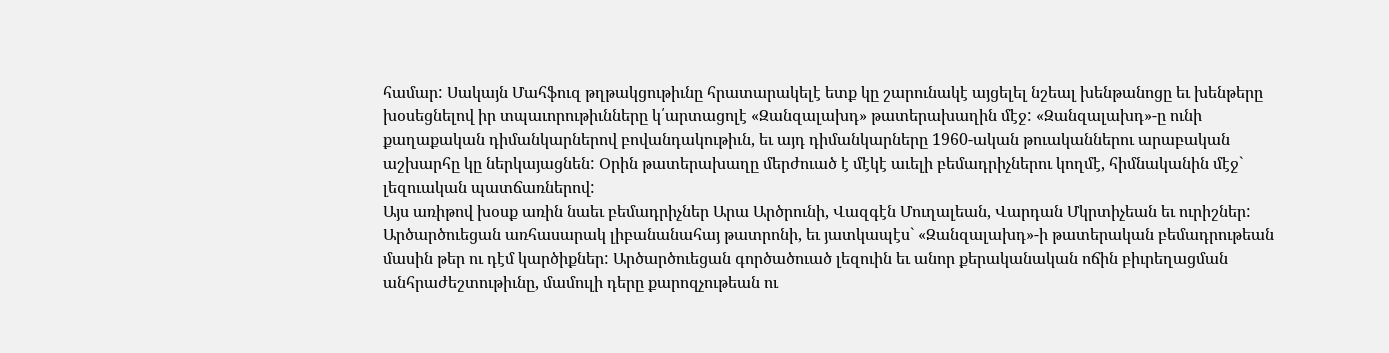համար: Սակայն Մահֆուզ թղթակցութիւնը հրատարակելէ ետք կը շարունակէ այցելել նշեալ խենթանոցը եւ խենթերը խօսեցնելով իր տպաւորութիւնները կ՛արտացոլէ «Զանզալախդ» թատերախաղին մէջ: «Զանզալախդ»-ը ունի քաղաքական դիմանկարներով բովանդակութիւն, եւ այդ դիմանկարները 1960-ական թուականներու արաբական աշխարհը կը ներկայացնեն: Օրին թատերախաղը մերժուած է մէկէ աւելի բեմադրիչներու կողմէ, հիմնականին մէջ` լեզուական պատճառներով:
Այս առիթով խօսք առին նաեւ բեմադրիչներ Արա Արծրունի, Վազգէն Մուղալեան, Վարդան Մկրտիչեան եւ ուրիշներ: Արծարծուեցան առհասարակ լիբանանահայ թատրոնի, եւ յատկապէս` «Զանզալախդ»-ի թատերական բեմադրութեան մասին թեր ու դէմ կարծիքներ: Արծարծուեցան գործածուած լեզուին եւ անոր քերականական ոճին բիւրեղացման անհրաժեշտութիւնը, մամուլի դերը քարոզչութեան ու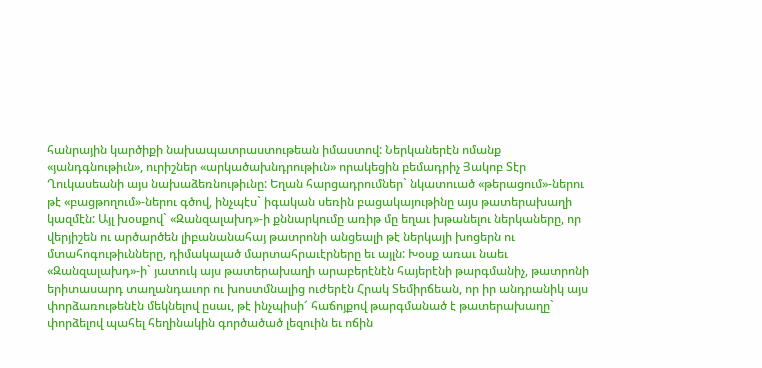հանրային կարծիքի նախապատրաստութեան իմաստով: Ներկաներէն ոմանք «յանդգնութիւն», ուրիշներ «արկածախնդրութիւն» որակեցին բեմադրիչ Յակոբ Տէր Ղուկասեանի այս նախաձեռնութիւնը: Եղան հարցադրումներ` նկատուած «թերացում»-ներու թէ «բացթողում»-ներու գծով, ինչպէս` իգական սեռին բացակայութինը այս թատերախաղի կազմէն: Այլ խօսքով` «Զանզալախդ»-ի քննարկումը առիթ մը եղաւ խթանելու ներկաները, որ վերյիշեն ու արծարծեն լիբանանահայ թատրոնի անցեալի թէ ներկայի խոցերն ու մտահոգութիւնները, դիմակալած մարտահրաւէրները եւ այլն: Խօսք առաւ նաեւ «Զանզալախդ»-ի` յատուկ այս թատերախաղի արաբերէնէն հայերէնի թարգմանիչ, թատրոնի երիտասարդ տաղանդաւոր ու խոստմնալից ուժերէն Հրակ Տեմիրճեան, որ իր անդրանիկ այս փորձառութենէն մեկնելով ըսաւ, թէ ինչպիսի՜ հաճոյքով թարգմանած է թատերախաղը` փորձելով պահել հեղինակին գործածած լեզուին եւ ոճին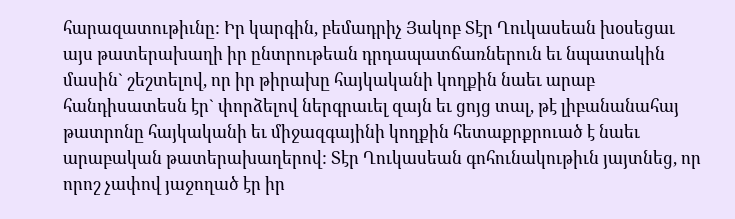հարազատութիւնը: Իր կարգին, բեմադրիչ Յակոբ Տէր Ղուկասեան խօսեցաւ այս թատերախաղի իր ընտրութեան դրդապատճառներուն եւ նպատակին մասին` շեշտելով, որ իր թիրախը հայկականի կողքին նաեւ արաբ հանդիսատեսն էր` փորձելով ներգրաւել զայն եւ ցոյց տալ, թէ լիբանանահայ թատրոնը հայկականի եւ միջազգայինի կողքին հետաքրքրուած է նաեւ արաբական թատերախաղերով: Տէր Ղուկասեան գոհունակութիւն յայտնեց, որ որոշ չափով յաջողած էր իր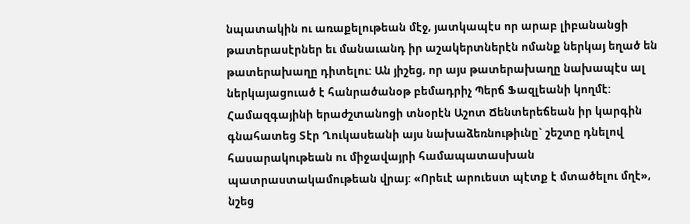նպատակին ու առաքելութեան մէջ, յատկապէս որ արաբ լիբանանցի թատերասէրներ եւ մանաւանդ իր աշակերտներէն ոմանք ներկայ եղած են թատերախաղը դիտելու: Ան յիշեց, որ այս թատերախաղը նախապէս ալ ներկայացուած է հանրածանօթ բեմադրիչ Պերճ Ֆազլեանի կողմէ: Համազգայինի երաժշտանոցի տնօրէն Աշոտ Ճենտերեճեան իր կարգին գնահատեց Տէր Ղուկասեանի այս նախաձեռնութիւնը` շեշտը դնելով հասարակութեան ու միջավայրի համապատասխան պատրաստակամութեան վրայ: «Որեւէ արուեստ պէտք է մտածելու մղէ», նշեց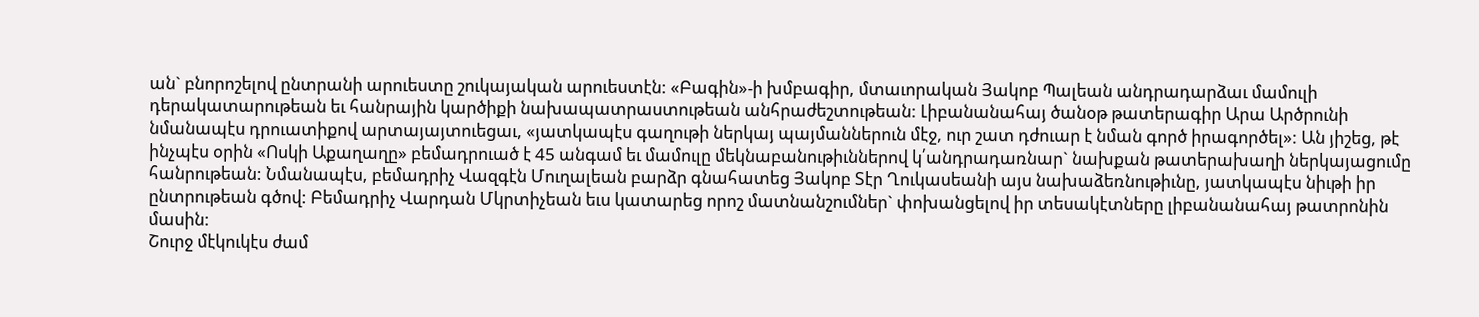ան` բնորոշելով ընտրանի արուեստը շուկայական արուեստէն: «Բագին»-ի խմբագիր, մտաւորական Յակոբ Պալեան անդրադարձաւ մամուլի դերակատարութեան եւ հանրային կարծիքի նախապատրաստութեան անհրաժեշտութեան: Լիբանանահայ ծանօթ թատերագիր Արա Արծրունի նմանապէս դրուատիքով արտայայտուեցաւ, «յատկապէս գաղութի ներկայ պայմաններուն մէջ, ուր շատ դժուար է նման գործ իրագործել»: Ան յիշեց, թէ ինչպէս օրին «Ոսկի Աքաղաղը» բեմադրուած է 45 անգամ եւ մամուլը մեկնաբանութիւններով կ՛անդրադառնար` նախքան թատերախաղի ներկայացումը հանրութեան: Նմանապէս, բեմադրիչ Վազգէն Մուղալեան բարձր գնահատեց Յակոբ Տէր Ղուկասեանի այս նախաձեռնութիւնը, յատկապէս նիւթի իր ընտրութեան գծով: Բեմադրիչ Վարդան Մկրտիչեան եւս կատարեց որոշ մատնանշումներ` փոխանցելով իր տեսակէտները լիբանանահայ թատրոնին մասին:
Շուրջ մէկուկէս ժամ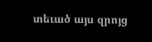տեւած այս զրոյց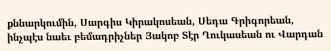քննարկումին, Սարգիս Կիրակոսեան, Սեդա Գրիգորեան, ինչպէս նաեւ բեմադրիչներ Յակոբ Տէր Ղուկասեան ու Վարդան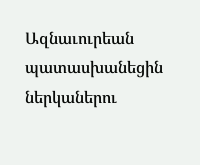Ազնաւուրեան պատասխանեցին ներկաներու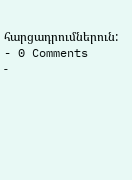հարցադրումներուն:
- 0 Comments
-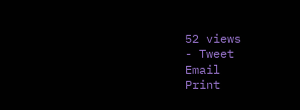52 views
- Tweet
Email
Print